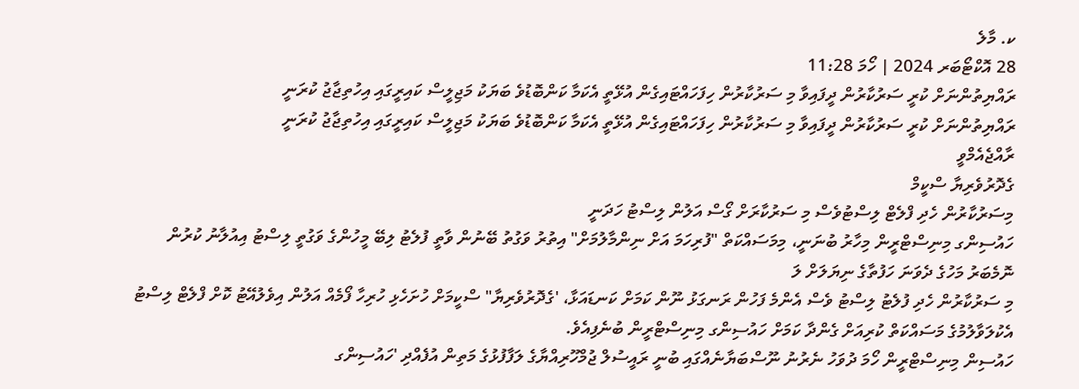ކ. މާލެ
28 އޮކްޓޯބަރ 2024 | ހޯމަ 11:28
ރައްޔިތުންނަށް ކުރީ ސަރުކާރުން ދީފައިވާ މި ސަރުކާރުން ހިފަހައްޓައިގެން އުޅޭތީ އެކަމާ ކަންބޮޑުވެ ބަޔަކު މަޖިލީސް ކައިރީގައި އިހުތިޖާޖު ކުރަނީ
ރައްޔިތުންނަށް ކުރީ ސަރުކާރުން ދީފައިވާ މި ސަރުކާރުން ހިފަހައްޓައިގެން އުޅޭތީ އެކަމާ ކަންބޮޑުވެ ބަޔަކު މަޖިލީސް ކައިރީގައި އިހުތިޖާޖު ކުރަނީ
ރާއްޖެއެމްވީ
ގެދޮރުވެރިޔާ ސްކީމް
މިސަރުކާރުން ހެދި ފްލެޓް ލިސްޓުވެސް މި ސަރުކާރަށް ގޯސް އަލުން ލިސްޓު ހަދަނީ
ހައުސިންގ މިނިސްޓްރީން މިހާރު ބުނަނީ، މިމަސައްކަތް "ފުރިހަމަ އަށް ނިންމާލުމަށް" އިތުރު ވަގުތު ބޭނުން ވާތީ ފުލެޓު ލިބޭ މީހުންގެ ވަގުތީ ލިސްޓު އިއުލާނު ކުރުން ނޮމެބަރު މަހުގެ ދެވަނަ ހަފުތާގެ ނިޔަލަށް ލަ
މި ސަރުކާރުން ހެދި ފުލެޓު ލިސްޓު ވެސް އެންމެ ފަހުން ރަނގަޅު ނޫން ކަމަށް ކަނޑައަޅާ، 'ގެދޮރުވެރިޔާ" ސްކީމަށް ހުށަހެޅި ހުރިހާ ފޯމެއް އަލުން އިވެލުއޭޓު ކޮށް ފްލެޓް ލިސްޓު އެކުލަވާލުމުގެ މަސައްކަތް ކުރިއަށް ގެންދާ ކަމަށް ހައުސިންގ މިނިސްޓްރީން ބުނެފިއެވެ.
ހައުސިން މިނިސްޓްރީން ހޯމަ ދުވަހު ނެރުނު ނޫސްބަޔާނެއްގައި ބުނީ ރައީސުލް ޖުމްހޫރިއްޔާގެ ލަފާފުޅުގެ މަތިން އުފެއްދި 'ހައުސިންގ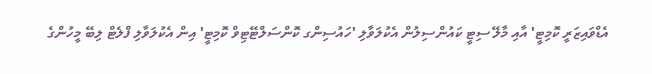އެޑްވައިޒަރީ ކޮމިޓީ' އާއި މާލޭ ސިޓީ ކައުންސިލުން އެކުލަވާލި 'ހައުސިންގ ކޮންސަލްޓޭޓިވް ކޮމިޓީ' އިން އެކުލަވާލި ފްލެޓް ލިބޭ މީހުންގެ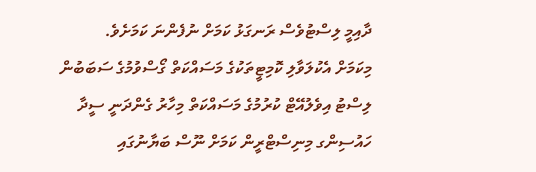ދާއިމީ ލިސްޓުވެސް ރަނގަޅު ކަމަށް ނުފެންނަ ކަމަށެވެ.
މިކަމަށް އެކުލަވާލި ކޮމިޓީތަކުގެ މަސައްކަތް ގޯސްވުމުގެ ސަބަބުން ލިސްޓު އިވެލުއޭޓް ކުރުމުގެ މަސައްކަތް މިހާރު ގެންދަނީ ސީދާ ހައުސިންގ މިނިސްޓްރީން ކަމަށް ނޫސް ބަޔާނުގައި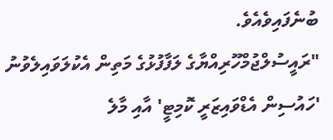ބުނެފައިވެއެވެ.
"ރައީސުލްޖުމްހޫރިއްޔާގެ ލަފާފުޅުގެ މަތިން އެކުލަވައިލެވުނު 'ހައުސިން އެޑްވައިޒަރީ ކޮމިޓީ' އާއި މާލެ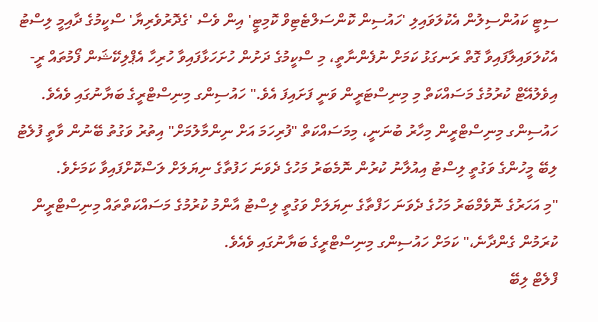ސިޓީ ކައުންސިލުން އެކުލަވައިލި 'ހައުސިން ކޮންސަލްޓެޓިވް ކޮމިޓީ' އިން ވެސް 'ގެދޮރުވެރިޔާ' ސްކީމުގެ ދާއިމީ ލިސްޓު އެކުލަވައިލާފައިވާ ގޮތް ރަނގަޅު ކަމަށް ނުފެންނާތީ، މި ސްކީމުގެ ދަށުން ހުށަހަޅާފައިވާ ހުރިހާ އެޕްލިކޭޝަން ފޯމުތައް ރީ-އިވެލުއޭޓް ކުރުމުގެ މަސައްކަތް މި މިނިސްޓަރީން ވަނީ ފަށައިފަ އެވެ." ހައުސިންގ މިނިސްޓްރީގެ ބަޔާނުގައި ވެއެވެ.
ހައުސިންގ މިނިސްޓްރީން މިހާރު ބުނަނީ، މިމަސައްކަތް "ފުރިހަމަ އަށް ނިންމާލުމަށް" އިތުރު ވަގުތު ބޭނުން ވާތީ ފުލެޓު ލިބޭ މީހުންގެ ވަގުތީ ލިސްޓު އިއުލާނު ކުރުން ނޮމެބަރު މަހުގެ ދެވަނަ ހަފުތާގެ ނިޔަލަށް ލަސްކޮށްފައިވާ ކަމަށެވެ.
"މި އަހަރުގެ ނޮވެމްބަރު މަހުގެ ދެވަނަ ހަފްތާގެ ނިޔަލަށް ވަގުތީ ލިސްޓު އާންމު ކުރުމުގެ މަސައްކަތްތައް މިނިސްޓްރީން ކުރަމުން ގެންދާނެ،" ކަމަށް ހައުސިންގ މިނިސްޓްރީގެ ބަޔާނުގައި ވެއެވެ.
ފްލެޓް ލިބޭ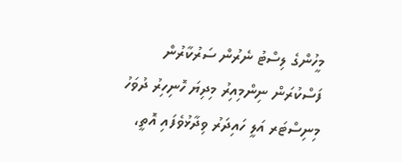މީހުންގެ ލިސްޓު ނެރުން ސަރުކާރުން ފަސްކުރަން ނިންމިއިރު މިދިޔަ ހޮނިހިރު ދުވަހު މިނިސްޓަރ އަލީ ހައިދަރު ވިދާޅުވެފައި އޮތީ،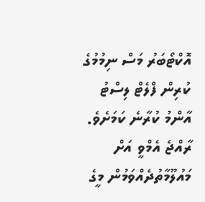އޮކްޓޯބަރު މަސް ނިމުމުގެ ކުރިން ފްލެޓް ލިސްޓު އާންމު ކުރާނެ ކަމަށެވެ.
ރާއްޖެ އެމްވީ އަށް މައުލޫމާތުދެއްވަމުން މީގެ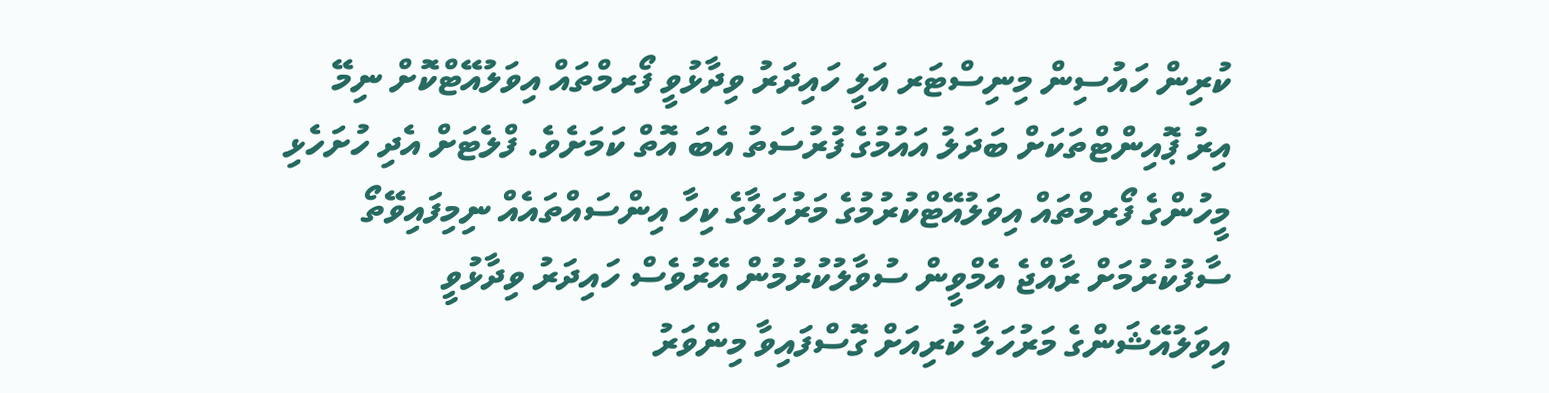ކުރިން ހައުސިން މިނިސްޓަރ އަލީ ހައިދަރު ވިދާޅުވީ ފޯރމްތައް އިވަލުއޭޓްކޮށް ނިމޭ އިރު ޕޮއިންޓްތަކަށް ބަދަލު އައުމުގެ ފުރުސަތު އެބަ އޮތް ކަމަށެވެ. ފްލެޓަށް އެދި ހުށަހެޅި މީހުންގެ ފޯރމްތައް އިވަލުއޭޓްކުރުމުގެ މަރުހަލާގެ ކިހާ އިންސައްތައެއް ނިމިފައިވޭތޯ ސާފުކުރުމަށް ރާއްޖެ އެމްވީން ސުވާލުކުރުމުން އޭރުވެސް ހައިދަރު ވިދާޅުވީ އިވަލުއޭޝަންގެ މަރުހަލާ ކުރިއަށް ގޮސްފައިވާ މިންވަރު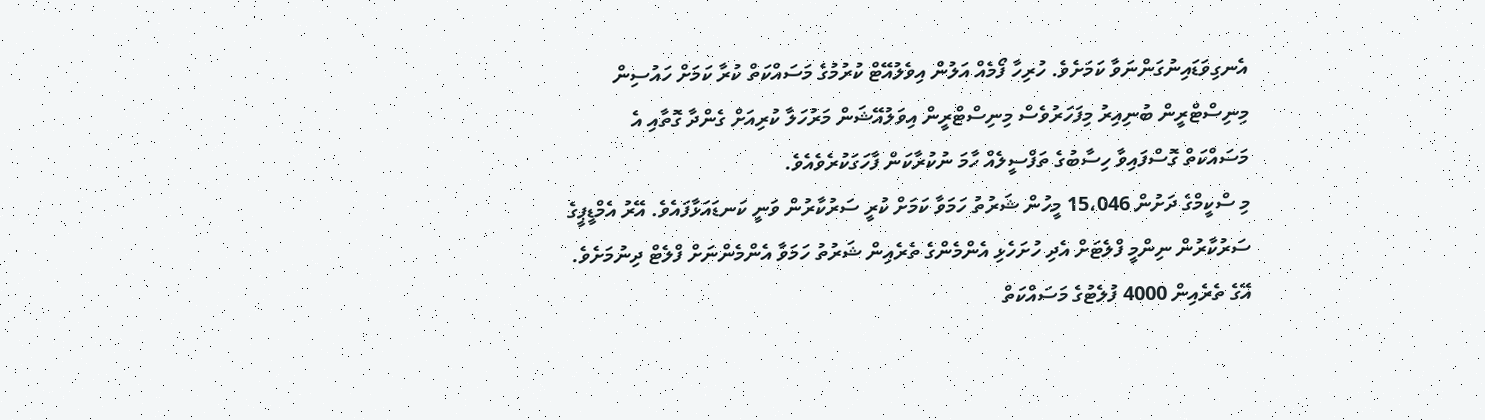އެނގިވަޑައިނުގަންނަވާ ކަމަށެވެ. ހުރިހާ ފޯމެއް އަލުން އިވެލުއޭޓް ކުރުމުގެ މަސައްކަތް ކުރާ ކަމަށް ހައުސިން މިނިސްޓްރީން ބުނިއިރު މިފަހަރުވެސް މިނިސްޓްރީން އިވަލުއޭޝަން މަރުހަލާ ކުރިއަށް ގެންދާ ގޮތާއި އެ މަސައްކަތް ގޮސްފައިވާ ހިސާބުގެ ތަފްސީލެއް ހާމަ ނުކުރާކަން ފާހަގަކުރެވެއެވެ.
މި ސްކީމްގެ ދަށުން 15،046 މީހުން ޝަރުތު ހަމަވާ ކަމަށް ކުރީ ސަރުކާރުން ވަނީ ކަނޑައަޅާފައެވެ. އޭރު އެމްޑީޕީގެ ސަރުކާރުން ނިންމީ ފްލެޓަށް އެދި ހުށަހެޅި އެންމެންގެ ތެރެއިން ޝަރުތު ހަމަވާ އެންމެންނަށް ފްލެޓް ދިނުމަށެވެ. އޭގެ ތެރެއިން 4000 ފުލެޓުގެ މަސައްކަތް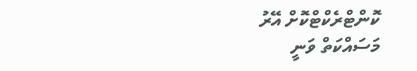ކޮންޓްރެކްޓްކޮށް އޭރު މަސައްކަތް ވަނީ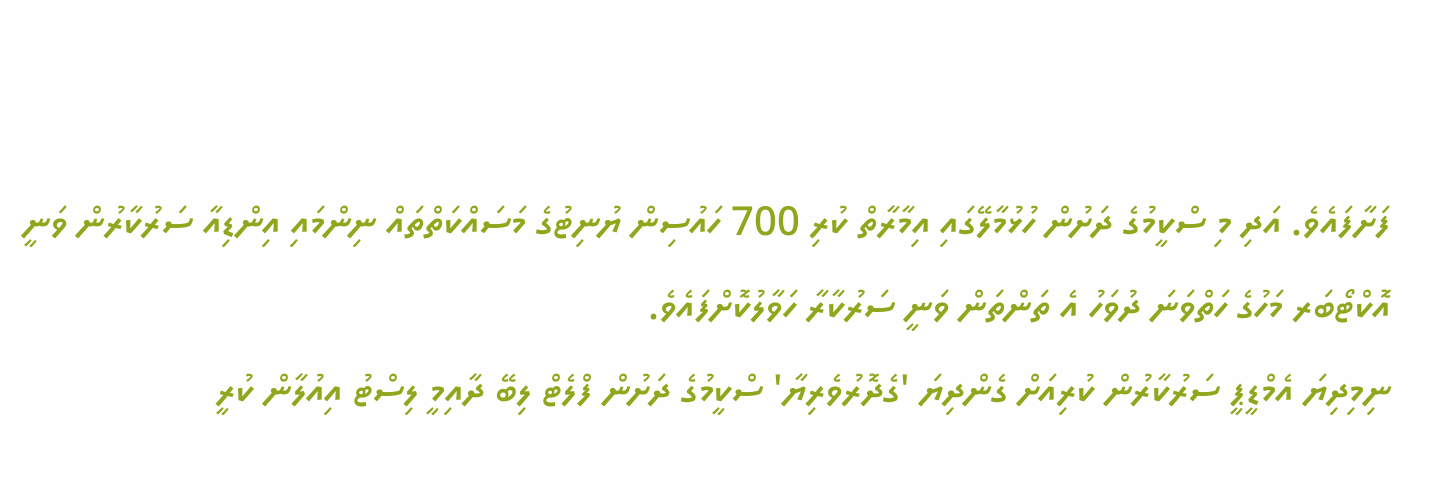ފަށާފައެވެ. އަދި މި ސްކީމުގެ ދަށުން ހުޅުމާލޭގައި އިމާރާތް ކުރި 700 ހައުސިން ޔުނިޓުގެ މަސައްކަތްތައް ނިންމައި އިންޑިއާ ސަރުކާރުން ވަނީ އޮކްޓޯބަރ މަހުގެ ހަތްވަނަ ދުވަހު އެ ތަންތަން ވަނީ ސަރުކާރާ ހަވާލުކޮށްފައެވެ.
ނިމިދިޔަ އެމްޑީޕީ ސަރުކާރުން ކުރިއަށް ގެންދިޔަ 'ގެދޮރުވެރިޔާ' ސްކީމުގެ ދަށުން ފްލެޓް ލިބޭ ދާއިމީ ލިސްޓު އިއުލާން ކުރީ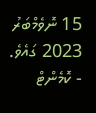15 ނޮވެމްބަރު 2023 ގައެވެ.
- ކޮމެންޓް